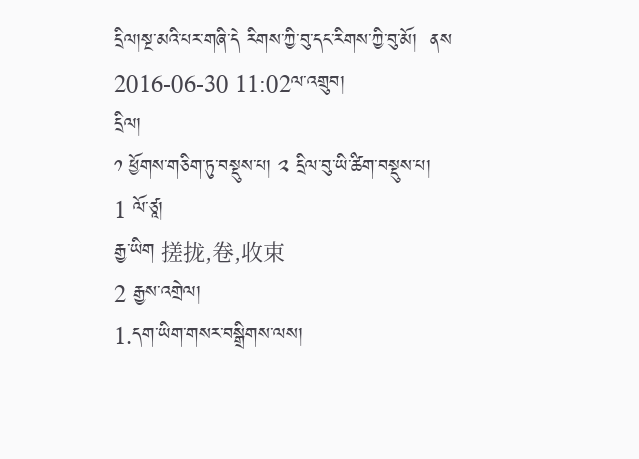དྲིལ།སྔ་མའི་པར་གཞི་དེ རིགས་ཀྱི་བུ་དང་རིགས་ཀྱི་བུ་མོ།  ནས 2016-06-30 11:02ལ་འགྲུབ།
དྲིལ།
༡ ཕྱོགས་གཅིག་ཏུ་བསྡུས་པ། ༢ དྲིལ་བུ་ཡི་ཚིག་བསྡུས་པ།
1 ལོ་ཙཱ།
རྒྱ་ཡིག 搓拢,卷,收束
2 རྒྱས་འགྲེལ།
1.དག་ཡིག་གསར་བསྒྲིགས་ལས།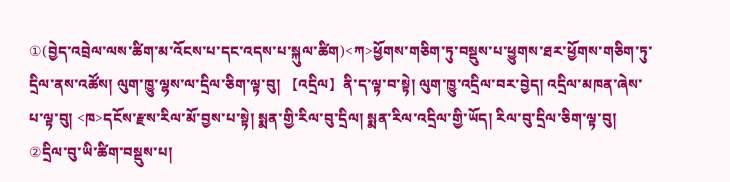①(བྱེད་འབྲེལ་ལས་ཚིག་མ་འོངས་པ་དང་འདས་པ་སྐུལ་ཚིག)<ཀ>ཕྱོགས་གཅིག་ཏུ་བསྡུས་པ་ཕྱུགས་ཐར་ཕྱོགས་གཅིག་ཏུ་དྲིལ་ནས་འཚོས། ལུག་ཁྱུ་ལྷས་ལ་དྲིལ་ཅིག་ལྟ་བུ། 【འདྲིལ】ནི་ད་ལྟ་བ་སྟེ། ལུག་ཁྱུ་འདྲིལ་བར་བྱེད། འདྲིལ་མཁན་ཞེས་པ་ལྟ་བུ། <ཁ>དངོས་རྫས་རིལ་མོ་བྱས་པ་སྟེ། སྨན་གྱི་རིལ་བུ་དྲིལ། སྨན་རིལ་འདྲིལ་གྱི་ཡོད། རིལ་བུ་དྲིལ་ཅིག་ལྟ་བུ། ②དྲིལ་བུ་ཡི་ཚིག་བསྡུས་པ།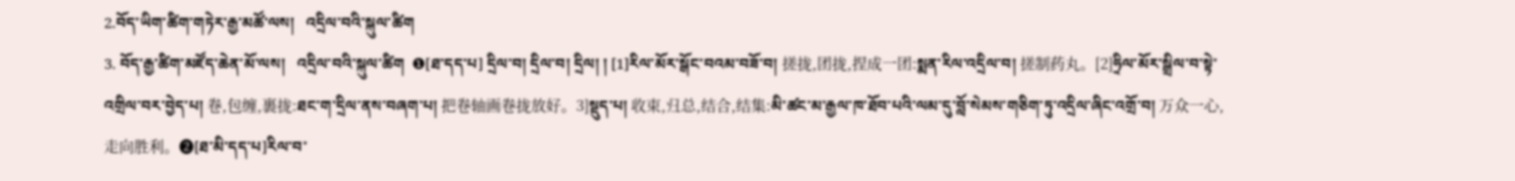2.བོད་ཡིག་ཚིག་གཏེར་རྒྱ་མཚོ་ལས།   འདྲིལ་བའི་སྐུལ་ཚིག
3. བོད་རྒྱ་ཚིག་མཛོད་ཆེན་མོ་ལས།   འདྲིལ་བའི་སྐུལ་ཚིག  ❶[ཐ་དད་པ] དྲིལ་བ། དྲིལ་བ། དྲིལ། ། [1]རིལ་མོར་སྒོང་བའམ་བཟོ་བ། 搓拢,团拢,捏成一团:སྨན་རིལ་འདྲིལ་བ། 搓制药丸。[2]ཧྲིལ་མོར་སྒྲིལ་བ་སྟེ་འགྲིལ་བར་བྱེད་པ། 卷,包缠,裹拢:ཐང་ག་དྲིལ་ནས་བཞག་པ། 把卷轴画卷拢放好。3]སྡུད་པ། 收束,归总,结合,结集:མི་ཚང་མ་རྒྱལ་ཁ་ཐོབ་པའི་ལམ་དུ་བློ་སེམས་གཅིག་ཏུ་འདྲིལ་ཞིང་འགྲོ་བ། 万众一心,走向胜利。❷[ཐ་མི་དད་པ]རིལ་བ་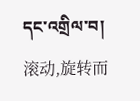དང་འགྲིལ་བ། 滚动,旋转而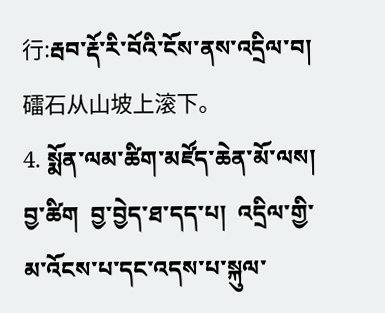行:རྦབ་རྡོ་རི་བོའི་ངོས་ནས་འདྲིལ་བ། 礌石从山坡上滚下。
4. སྨོན་ལམ་ཚིག་མཛོད་ཆེན་མོ་ལས།   བྱ་ཚིག  བྱ་བྱེད་ཐ་དད་པ།  འདྲིལ་གྱི་མ་འོངས་པ་དང་འདས་པ་སྐུལ་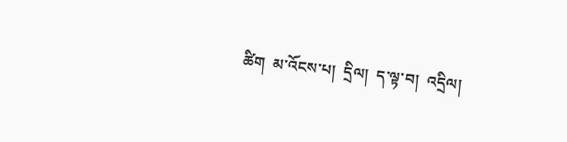ཚིག  མ་འོངས་པ།  དྲིལ།  ད་ལྟ་བ།  འདྲིལ།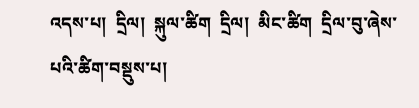འདས་པ།  དྲིལ།  སྐུལ་ཚིག  དྲིལ།  མིང་ཚིག  དྲིལ་བུ་ཞེས་པའི་ཚིག་བསྡུས་པ།